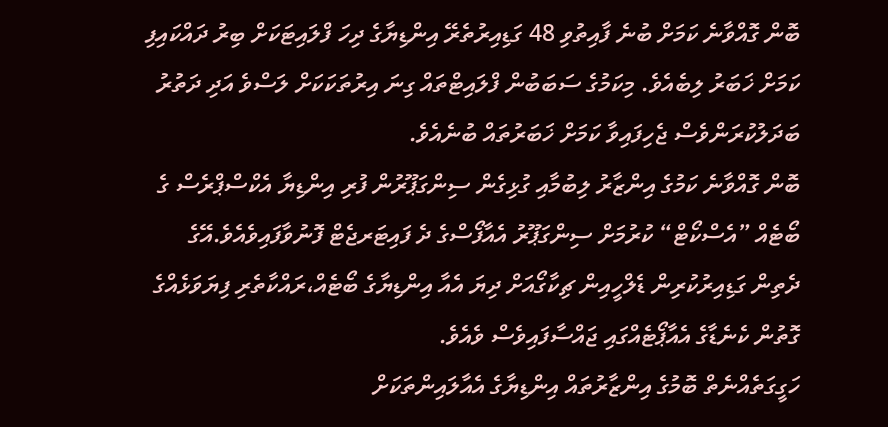ބޮން ގޮއްވާނެ ކަމަށް ބުނެ ފާއިތުވި 48 ގަޑިއިރުތެރޭ އިންޑިޔާގެ ދިހަ ފްލައިޓަކަށް ބިރު ދައްކައިފި ކަމަށް ޚަބަރު ލިބެއެވެ. މިކަމުގެ ސަބަބުން ފްލައިޓްތައް ގިނަ އިރުތަކަކަށް ލަސްވެ އަދި ދަތުރު ބަދަލުކުރަންވެސް ޖެހިފައިވާ ކަމަށް ޚަބަރުތައް ބުނެއެވެ.
ބޮން ގޮއްވާނެ ކަމުގެ އިންޒާރު ލިބުމާއި ގުޅިގެން ސިންގަޕޫރުން ފުރި އިންޑިޔާ އެކްސްޕްރެސް ގެ ބޯޓެއް ”އެސްކޯޓް“ ކުރުމަށް ސިންގަޕޫރު އެއާފޯސްގެ ދެ ފައިޓަރޖެޓް ފޮނުވާފައިވެއެވެ.އޭގެ ދެތިން ގަޑިއިރުކުރިން ޑެލްހީއިން ޗިކާގޯއަށް ދިޔަ އެއާ އިންޑިޔާގެ ބޯޓެއް،ރައްކާތެރި ފިޔަވަޅެއްގެ ގޮތުން ކެނެޑާގެ އެއާޕޯޓެއްގައި ޖައްސާފައިވެސް ވެއެވެ.
ހަގީގަތެއްނެތް ބޮމުގެ އިންޒާރުތައް އިންޑިޔާގެ އެއާލައިންތަކަށް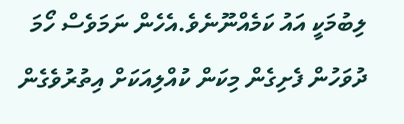ލިބުމަކީ އައު ކަމެއްނޫނެވެ.އެހެން ނަމަވެސް ހޯމަ ދުވަހުން ފެށިގެން މިކަން ކުއްލިއަކަށް އިތުރުވެގެން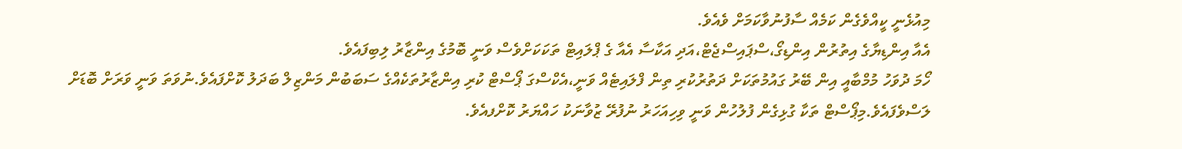މިއުޅެނީ ކީއްވެގެން ކަމެއް ސާފުނުވާކަމަށް ވެއެވެ.
އެއާ އިންޑިޔާގެ އިތުރުން އިންޑިގޯ،ސްޕައިސްޖެޓް،އަދި އަކާސާ އެއާ ގެ ޕްލައިޓް ތަކަކަށްވެސް ވަނީ ބޮމުގެ އިންޒާރު ލިބިފައެވެ.
ހޯމަ ދުވަހު މުމްބާއީ އިން ބޭރު ގައުމުތަކަށް ދަތުރުކުރި ތިން ފްލައިޓެއް ވަނީ،އެކްސްގަ ޕޯސްޓް ކުރި އިންޒާރުތަކެއްގެ ސަބަބުން މަންޒިލް ބަދަލު ކޮށްފައެވެ.ނުވަތަ ވަނީ ވަރަށް ބޮޑަށް ލަސްވެފައެވެ.މިޕޯސްޓް ތަކާ ގުޅިގެން ފުލުހުން ވަނީ ވިހިއަހަރު ނުފުރޭ ޒުވާނަކު ހައްޔަރު ކޮށްފއެވެ.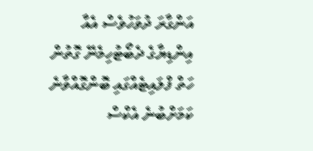އަންގާރަ ދުވަހުވެސް އެއާ އިންޑިޔާގެ ދެބޯޓުހިމެނޭ ގޮތުން ހަތް ފްލައިޓެއްގައި ބޮންގޮއްވާނެ ކަމަށްބުނެ އެކްސް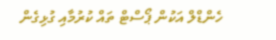ހެންޑްލް އަކުން ޕޯސްޓް ތައް ކުރުމާއި ގުޅިގެން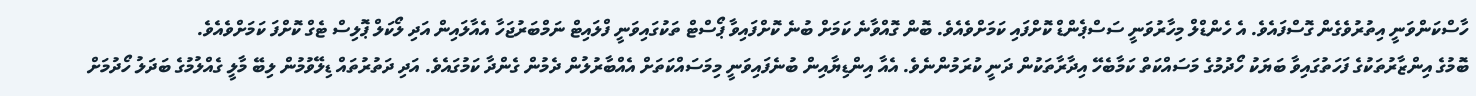ހާސްކަންވަނީ އިތުރުވެގެން ގޮސްފައެވެ. އެ ހެންޑްލް މިހާރުވަނީ ސަސްޕެންޑް ކޮށްފައި ކަމަށްވެއެވެ. ބޮން ގޮއްވާނެ ކަމަށް ބުނެ ކޮށްފައިވާ ޕޯސްޓް ތަކުގައިވަނީ ފްލައިޓް ނަމްބަރުޖަހާ އެއާލައިން އަދި ލޯކަލް ޕޮލިސް ޓެގް ކޮށްފަ ކަމަށްވެއެވެ.
ބޮމުގެ އިންޒާރުތަކުގެ ފަހަތުގައިވާ ބަޔަކު ހޯދުމުގެ މަސައްކަތް ކަމާބެހޭ އިދާރާތަކުން ދަނީ ކުރަމުންނެވެ. އެއާ އިންޑިޔާއިން ބުނެފައިވަނީ މިމަސައްކަތަށް އެއްބާރުލުން ދެމުން ގެންދާ ކަމުގައެވެ. އަދި ދަތުރުތައް ޑިލޭވުމުން ލިބޭ މާލީ ގެއްލުމުގެ ބަދަލު ހޯދުމަށް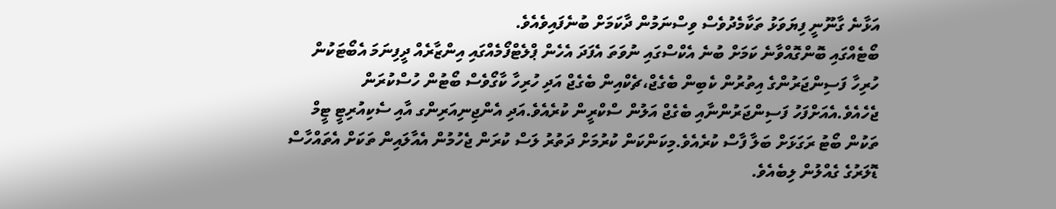އަޅާނެ ގާނޫނީ ފިޔަވަޅު ތަކާމެދުވެސް ވިސްނަމުން ދާކަމަށް ބުނެފައިވެއެވެ.
ބޯޓެއްގައި ބޮންގޮއްވާނެ ކަމަށް ބުނެ އެކްސްގައި ނުވަތަ އެފަދަ އެހެން ޕްލެޓްފޯމެއްގައި އިންޒާރެއް ދީފިނަމަ އެބޯޓަކުން ހުރިހާ ފަސިންޖަރުންގެ އިތުރުން ކެބިން ބެގެޖް،ޗެކްއިން ބެގެޖް އަދި ހުރިހާ ކާގޯވެސް ބޯޓުން ހުސްކުރަން ޖެހެއެވެ.އެއަށްފަހު ފަސިންޖަރުންނާއި ބެގެޖް އަލުން ސްކްރީން ކުރެއެވެ.އަދި އެންޖިނިއަރިންގ އާއި ސެކިއުރިޓީ ޓީމް ތަކުން ބޯޓު ރަގަޅަށް ބަލާ ފާސް ކުރެއެވެ.މިކަންކަން ކުރުމަށް ދަތުރު ލަސް ކުރަން ޖެހުމުން އެއާލައިން ތަކަށް އެތައްހާސް ޑޮލަރުގެ ގެއްލުން ލިބެއެވެ.